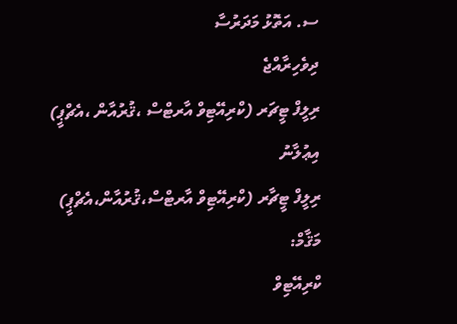ސ. އަތޮޅު މަދަރުސާ
ދިވެހިރާއްޖެ
ރިލީފް ޓީޗަރ (ކްރިއޭޓިވް އާރޓްސް ،ޤުރުއާން ،އެޗްޕީ)
އިޢުލާނު
ރިލީފް ޓީޗާރ (ކްރިއޭޓިވް އާރޓްސް،ޤުރުއާން،އެޗްޕީ)
މަޤާމް:
ކްރިއޭޓިވް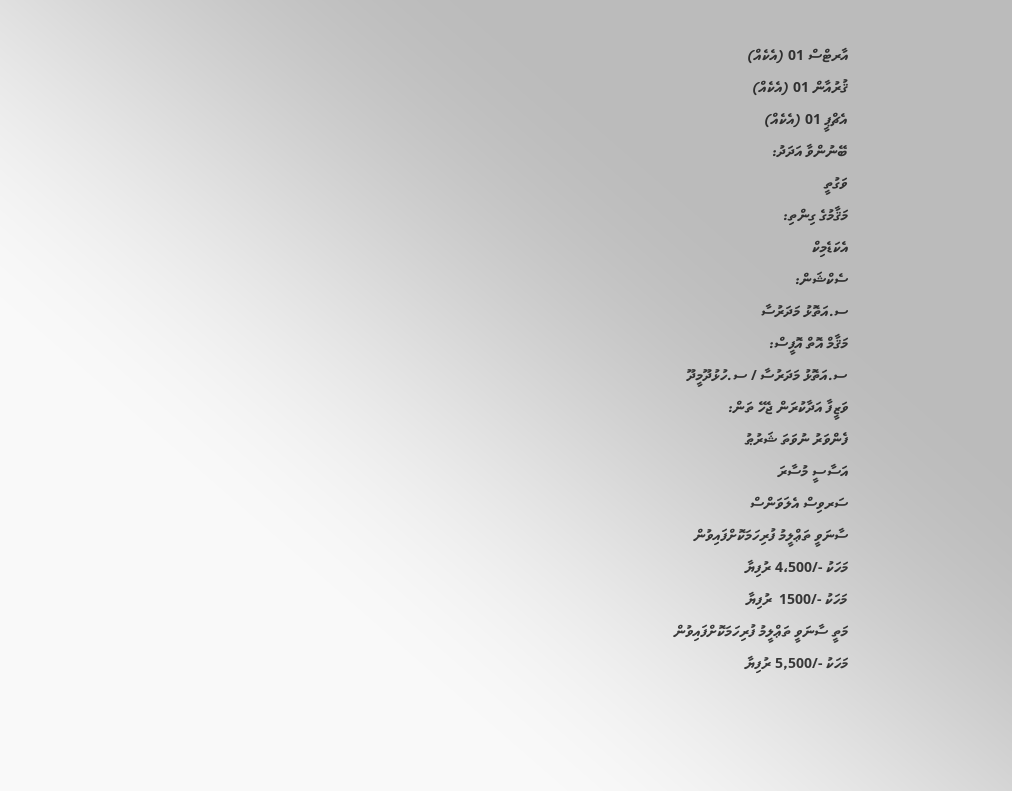އާރޓްސް 01 (އެކެއް)
ޤުރުއާން 01 (އެކެއް)
އެޗްޕީ 01 (އެކެއް)
ބޭނުންވާ އަދަދު:
ވަގުތީ
މަޤާމުގެ ގިންތި:
އެކަޑެމިކް
ސެކްޝަން:
ސ.އަތޮޅު މަދަރުސާ
މަޤާމް އޮތް އޮފީސް:
ސ.އަތޮޅު މަދަރުސާ / ސ.ހުޅުދޫމީދޫ
ވަޒީފާ އަދާކުރަން ޖެހޭ ތަން:
ފެންވަރު ނުވަތަ ޝަރުޠު
އަސާސީ މުސާރަ
ސަރވިސް އެލަވަންސް
ސާނަވީ ތަޢްލީމު ފުރިހަމަކޮށްފައިވުން
މަހަކު -/4،500 ރުފިޔާ
މަހަކު -/1500  ރުފިޔާ
މަތީ ސާނަވީ ތަޢްލީމު ފުރިހަމަކޮށްފައިވުން
މަހަކު -/5,500 ރުފިޔާ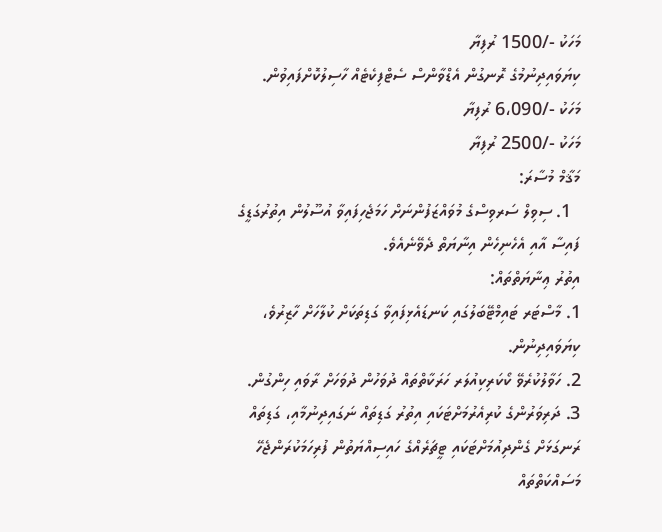މަހަކު -/1500 ރުފިޔާ
ކިޔަވައިދިނުމުގެ ރޮނގުން އެޑްވާންސް ސެޓްފިކެޓެއް ހާސިލުކޮށްފައިވުން.
މަހަކު -/6،090 ރުފިޔާ
މަހަކު -/2500 ރުފިޔާ
މަޤާމް މުސާރަ:
  1. ސިވިލް ސަރވިސްގެ މުވައްޒަފުންނަށް ހަމަޖެހިފައިވާ އުސޫލުން އިތުރުގަޑީގެ ފައިސާ އާއި އެހެނިހެން އިނާޔަތް ދެވޭނެއެވެ.
އިތުރު ޢިނާޔަތްތައް:
1. މާސްޓަރ ޓައިމްޓޭބަލުގައި ކަނޑައެޅިފައިވާ ގަޑިތަކަށް ކުލާހަށް ހާޒިރުވެ، ކިޔަވައިދިނުން.
2. ހަވާލުކުރެވޭ ކޯކަރިކިއުލަރ ހަރަކާތްތައް ދުވަހުން ދުވަހަށް ރާވައި ހިންގުން.
3. ދަރިވަރުންގެ ކުރިއެރުމަށްޓަކައި އިތުރު ގަޑިތައް ނަގައިދިނުމާއި، ގަޑިތައް ރަނގަޅަށް ގެންދިއުމަށްޓަކައި ޓީޗަރެއްގެ ހައިސިއްޔަތުން ފުރިހަމަކުރަންޖެހޭ މަސައްކަތްތައް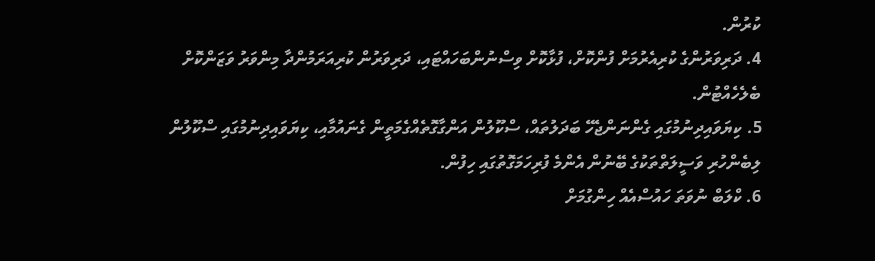ކުރުން.
4. ދަރިވަރުންގެ ކުރިއެރުމަށް ފުންކޮށް، ފުޅާކޮށް ވިސްނުންބަހައްޓައި، ދަރިވަރުން ކުރިއަރަމުންދާ މިންވަރު ވަޒަންކޮށް ބެލެހެއްޓުން.
5. ކިޔަވައިދިނުމުގައި ގެންނަންޖެހޭ ބަދަލުތައް، ސްކޫލުން އަންގާގޮތެއްގެމަތީން ގެނައުމާއި، ކިޔަވައިދިނުމުގައި ސްކޫލުން ލިބެންހުރި ވަސީލަތްތަކުގެ ބޭނުން އެންމެ ފުރިހަމަގޮތުގައި ހިފުން.
6. ކްލަބް ނުވަތަ ހައުސްއެއް ހިންގުމަށް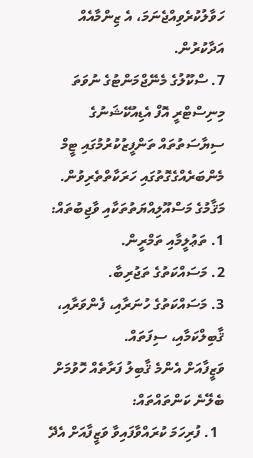ހަވާލުކުރެވިއްޖެނަމަ، އެ ޒިންމާއެއް އަދާކުރުން.
7. ސްކޫލުގެ މެނޭޖްމަންޓުގެ ނުވަތަ މިނިސްޓްރީ އޮފް އެޑިއުކޭޝަނުގެ ސިޔާސަތުތައް ތަންފީޒުކުރުމުގައި ޓީމް މެންބަރެއްގެގޮތުގައި ހަރަކާތްތެރިވުން.
މަޤާމުގެ މަސްއޫލިއްޔަތުތަކާއި ވާޖިބުތައް:
1. ތަޢުލީމާއި ތަމްރީން.
2. މަސައްކަތުގެ ތަޖުރިބާ.
3. މަސައްކަތުގެ ހުނަރާއި، ފެންވަރާއި، ޤާބިލްކަމާއި، ސިފަތައް.
ވަޒީފާއަށް އެންމެ ޤާބިލު ފަރާތެއް ހޮވުމަށް ބެލޭނެ ކަންތައްތައް:
  1. ފުރިހަމަ ކުރައްވާފައިވާ ވަޒީފާއަށް އެދޭ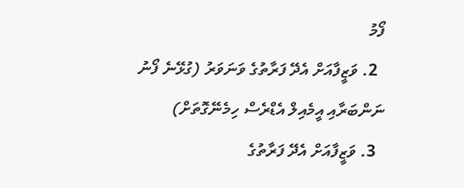ފޯމު
  2. ވަޒީފާއަށް އެދޭ ފަރާތުގެ ވަނަވަރު (ގުޅޭނެ ފޯނު ނަންބަރާއި އީމެއިލް އެޑްރެސް ހިމެނޭގޮތަށް)
  3. ވަޒީފާއަށް އެދޭ ފަރާތުގެ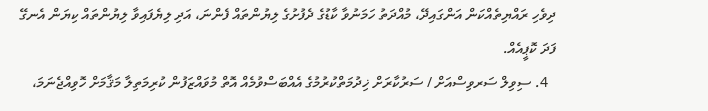ދިވެހި ރައްޔިތެއްކަން އަންގައިދޭ، މުއްދަތު ހަމަނުވާ ކާޑުގެ ދެފުށުގެ ލިޔުންތައް ފެންނަ، އަދި ލިޔެފައިވާ ލިޔުންތައް ކިޔަން އެނގޭ ފަދަ ކޮޕީއެއް.
  4. ސިވިލް ސަރވިސްއަށް / ސަރުކާރަށް ޚިދުމަތްކުރުމުގެ އެއްބަސްވުމެއް އޮތް މުވައްޒަފުން ކުރިމަތިލާ މަޤާމަށް ހޮވިއްޖެނަމަ،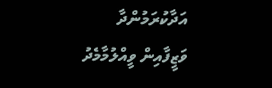އަދާކުރަމުންދާ ވަޒީފާއިން ވީއްލުމާމެދު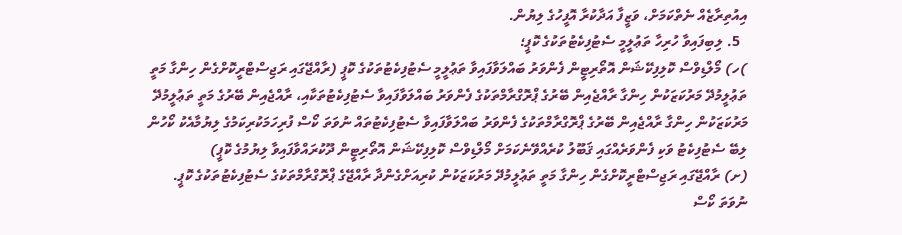އިއުތިރާޒެއް ނެތްކަމަށް، ވަޒީފާ އަދާކުރާ އޮފީހުގެ ލިޔުން.
  5. ލިބިފައިވާ ހުރިހާ ތަޢުލީމީ ސެޓުފިކެޓުތަކުގެ ކޮޕީ؛
)ހ) މޯލްޑިވްސް ކޮލިފިކޭޝަން އޮތޯރިޓީން ފެންވަރު ބައްލަވާފައިވާ ތަޢުލީމީ ސެޓުފިކެޓުތަކުގެ ކޮޕީ (ރާއްޖޭގައި ރަޖިސްޓްރީކޮށްގެން ހިންގާ މަތީ ތަޢުލީމުދޭ މަރުކަޒަކުން ހިންގާ ރާއްޖެއިން ބޭރުގެ ޕްރޮގްރާމްތަކުގެ ފެންވަރު ބައްލަވާފައިވާ ސެޓުފިކެޓުތަކާއި، ރާއްޖެއިން ބޭރުގެ މަތީ ތަޢުލީމުދޭ މަރުކަޒަކުން ހިންގާ ރާއްޖެއިން ބޭރުގެ ޕްރޮގްރާމްތަކުގެ ފެންވަރު ބައްލަވާފައިވާ ސެޓުފިކެޓުތައް ނުވަތަ ކޯސް ފުރިހަމަކުރިކަމުގެ ލިޔުމާއެކު ކޯހުން ލިބޭ ސެޓުފިކެޓު ވަކި ފެންވަރެއްގައި ޤަބޫލު ކުރެއްވޭނެކަމަށް މޯލްޑިވްސް ކޮލިފިކޭޝަން އޮތޯރިޓީން ދޫކުރައްވާފައިވާ ލިޔުމުގެ ކޮޕީ)
(ށ) ރާއްޖޭގައި ރަޖިސްޓްރީކޮށްގެން ހިންގާ މަތީ ތަޢުލީމުދޭ މަރުކަޒަކުން ކުރިއަށްގެންދާ ރާއްޖޭގެ ޕްރޮގްރާމްތަކުގެ ސެޓުފިކެޓުތަކުގެ ކޮޕީ.  ނުވަތަ ކޯސް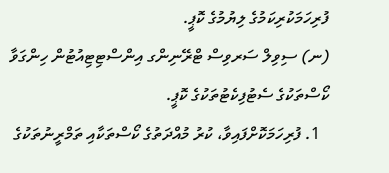ފުރިހަމަކުރިކަމުގެ ލިޔުމުގެ ކޮޕީ.
(ނ) ސިވިލް ސަރވިސް ޓްރޭނިންގ އިންސްޓިޓިއުޓުން ހިންގަވާ ކޯސްތަކުގެ ސެޓުފިކެޓުތަކުގެ ކޮޕީ.
  1. ފުރިހަމަކޮށްފައިވާ، ކުރު މުއްދަތުގެ ކޯސްތަކާއި ތަމްރީނުތަކުގެ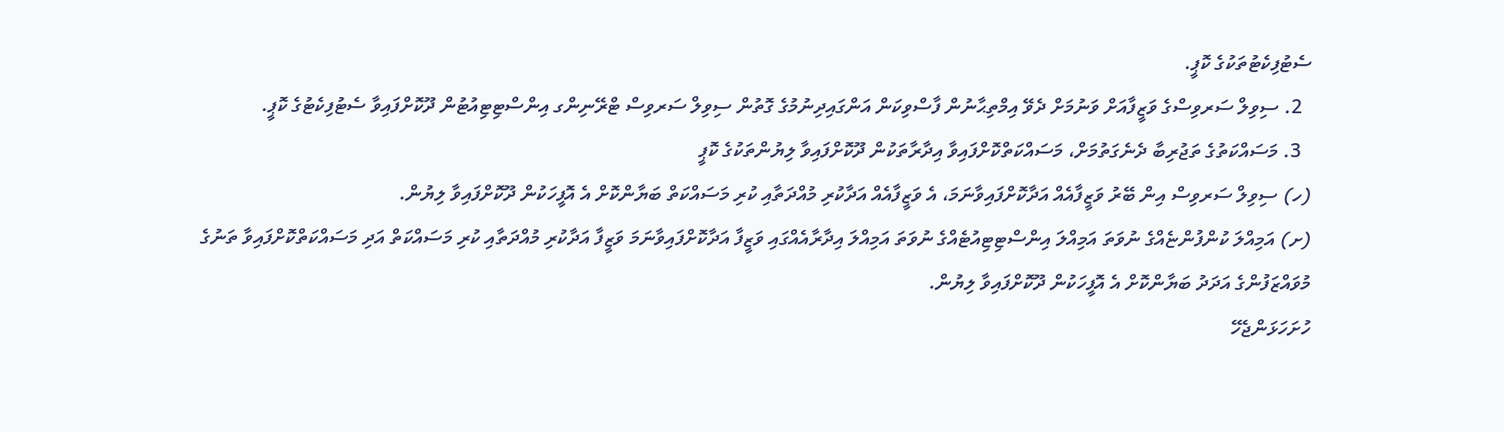ސެޓުފިކެޓުތަކުގެ ކޮޕީ.
  2. ސިވިލް ސަރވިސްގެ ވަޒީފާއަށް ވަނުމަށް ދެވޭ އިމްތިޙާނުން ފާސްވިކަން އަންގައިދިނުމުގެ ގޮތުން ސިވިލް ސަރވިސް ޓްރޭނިންގ އިންސްޓިޓިއުޓުން ދޫކޮށްފައިވާ ސެޓުފިކެޓުގެ ކޮޕީ.
  3. މަސައްކަތުގެ ތަޖުރިބާ ދެނެގަތުމަށް، މަސައްކަތްކޮށްފައިވާ އިދާރާތަކުން ދޫކޮށްފައިވާ ލިޔުންތަކުގެ ކޮޕީ
(ހ) ސިވިލް ސަރވިސް އިން ބޭރު ވަޒީފާއެއް އަދާކޮށްފައިވާނަމަ، އެ ވަޒީފާއެއް އަދާކުރި މުއްދަތާއި ކުރި މަސައްކަތް ބަޔާންކޮށް އެ އޮފީހަކުން ދޫކޮށްފައިވާ ލިޔުން.
(ށ) އަމިއްލަ ކުންފުންޏެއްގެ ނުވަތަ އަމިއްލަ އިންސްޓިޓިއުޓެއްގެ ނުވަތަ އަމިއްލަ އިދާރާއެއްގައި ވަޒީފާ އަދާކޮށްފައިވާނަމަ ވަޒީފާ އަދާކުރި މުއްދަތާއި ކުރި މަސައްކަތް އަދި މަސައްކަތްކޮށްފައިވާ ތަނުގެ މުވައްޒަފުންގެ އަދަދު ބަޔާންކޮށް އެ އޮފީހަކުން ދޫކޮށްފައިވާ ލިޔުން.
ހުށަހަޅަންޖެހޭ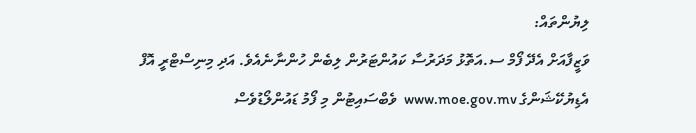ލިޔުންތައް:
ވަޒީފާއަށް އެދޭ ފޯމް ސ.އަތޮޅު މަދަރުސާ ކައުންޓަރުން ލިބެން ހުންނާނެއެވެ. އަދި މިނިސްޓްރީ އޮފް   އެޑިޔުކޭޝަންގެ www.moe.gov.mv  ވެބްސައިޓުން މި ފޯމު ޑައުންލޯޑުވެސް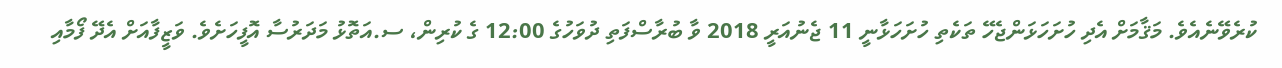ކުރެވޭނެއެވެ. މަޤާމަށް އެދި ހުށަހަޅަންޖެހޭ ތަކެތި ހުށަހަޅާނީ 11 ޖެނުއަރީ 2018 ވާ ބުރާސްފަތި ދުވަހުގެ 12:00 ގެ ކުރިން، ސ.އަތޮޅު މަދަރުސާ އޮފީހަށެވެ. ވަޒީފާއަށް އެދޭ ފޯމާއި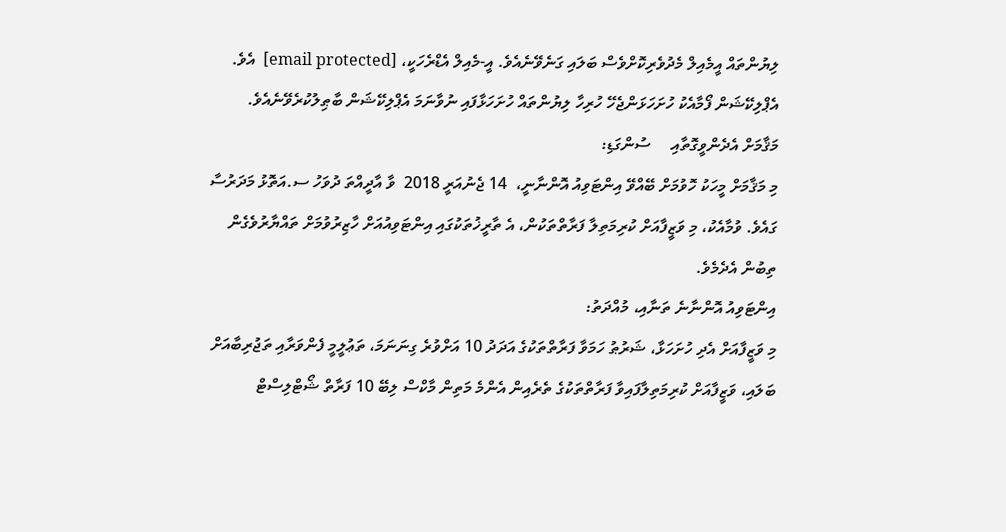ލިޔުންތައް އީމެއިލް މެދުވެރިކޮށްވެސް ބަލައި ގަނެވޭނެއެވެ. އީ-މެއިލް އެޑްރެހަކީ، [email protected]  އެވެ.
އެޕްލިކޭޝަން ފޯމާއެކު ހުށަހަޅަންޖެހޭ ހުރިހާ ލިޔުންތައް ހުށަހަޅާފައި ނުވާނަމަ އެޕްލިކޭޝަން ބާޠިލުކުރެވޭނެއެވެ.
މަޤާމަށް އެދެންވީގޮތާއި     ސުންގަޑި:
މި މަޤާމަށް މީހަކު ހޮވުމަށް ބޭއްވޭ އިންޓަވިއު އޮންނާނީ،  14 ޖެނުއަރީ 2018  ވާ އާދީއްތަ ދުވަހު ސ.އަތޮޅު މަދަރުސާ ގައެވެ. ވުމާއެކު، މި ވަޒީފާއަށް ކުރިމަތިލާ ފަރާތްތަކުން، އެ ތާރީޚުތަކުގައި އިންޓަވިއުއަށް ހާޒިރުވުމަށް ތައްޔާރުވެގެން ތިބުން އެދެމެވެ.
އިންޓަވިއު އޮންނާނެ ތަނާއި، މުއްދަތު:
މި ވަޒީފާއަށް އެދި ހުށަހަޅާ، ޝަރުޠު ހަމަވާ ފަރާތްތަކުގެ އަދަދު 10 އަށްވުރެ ގިނަނަމަ، ތަޢުލީމީ ފެންވަރާއި ތަޖުރިބާއަށް ބަލައި، ވަޒީފާއަށް ކުރިމަތިލާފައިވާ ފަރާތްތަކުގެ ތެރެއިން އެންމެ މަތިން މާކްސް ލިބޭ 10 ފަރާތް ޝޯޓްލިސްޓް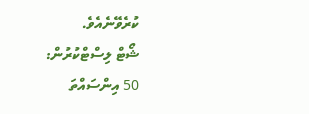ކުރެވޭނެއެވެ.
ޝޯޓް ލިސްޓްކުރުން:
50 އިންސައްތަ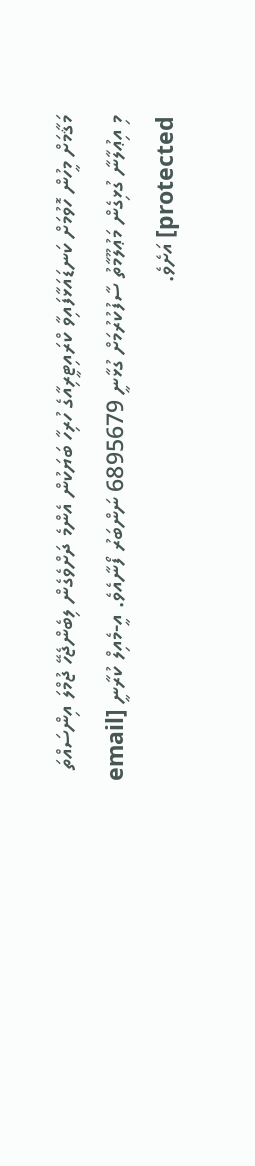މަޤާމަށް މީހުން ހޮވުމަށް ކަނޑައަޅާފައިވާ ކްރައިޓީރިއާގެ ހުރިހާ ބަޔަކުން އެންމެ ދަށްވެގެން ލިބެންޖެހޭ ޖުމްލަ އިންސައްތަ
މި އިޢުލާނާ ގުޅިގެން މަޢުލޫމާތު ސާފުކުރުމަށް ގުޅާނީ 6895679 ނަންބަރު ފޯނާއެވެ. އީ-މެއިލް ކުރާނީ [email protected] އަށެވެ.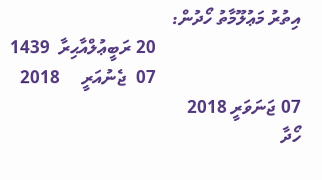އިތުރު މަޢުލޫމާތު ހޯދުން:
                                 20 ރަބީޢުލްއާޙިރާ  1439
                                 07  ޖެނުއަރީ     2018
07 ޖަނަވަރީ 2018
ހޯދާ